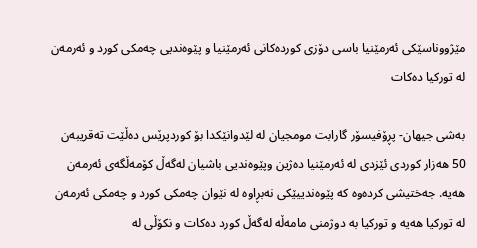مێژووناسێکی ئەرمێنیا باسی دۆزی کوردەکانی ئەرمێنیا و پێوەندیی چەمکی کورد و ئەرمەن لە تورکیا دەکات

بەشی جیهان- پڕۆفیسۆر گارابت مومجیان لە لێدوانێکدا بۆ کوردپرێس دەڵێت تەقریبەن 50 هەزار کوردی ئێزدی لە ئەرمێنیا دەژین وپێوەندیی باشیان لەگەڵ کۆمەڵگەی ئەرمەن هەیە. جەختیشی کردەوە کە پێوەندییێکی نەبڕاوە لە نێوان چەمکی کورد و چەمکی ئەرمەن لە تورکیا هەیە و تورکیا بە دوژمنی مامەڵە لەگەڵ کورد دەکات و نکۆڵی لە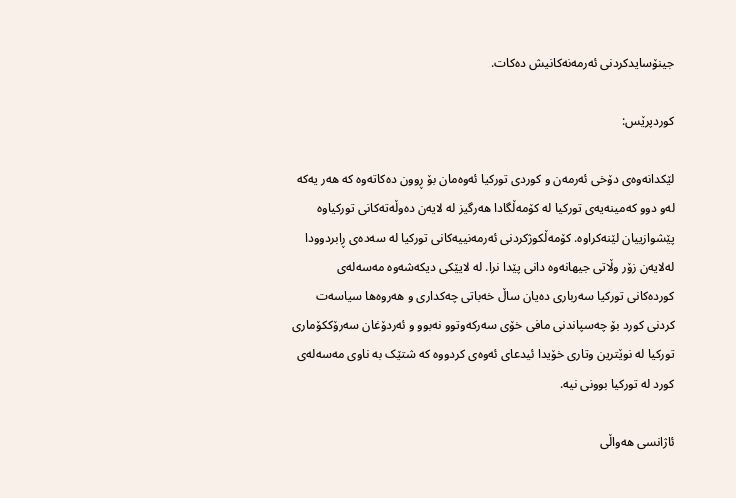جینۆسایدکردنی ئەرمەنەکانیش دەکات.

کوردپرێس:

لێکدانەوەی دۆخی ئەرمەن و کوردی تورکیا ئەوەمان بۆ ڕوون دەکاتەوە کە هەر یەکە لەو دوو کەمینەیەی تورکیا لە کۆمەڵگادا هەرگیز لە لایەن دەوڵەتەکانی تورکیاوە پێشوازییان لێنەکراوە. کۆمەڵکوژکردنی ئەرمەنییەکانی تورکیا لە سەدەی ڕابردوودا لەلایەن زۆر وڵاتی جیهانەوە دانی پێدا نرا. لە لایێکی دیکەشەوە مەسەلەی کوردەکانی تورکیا سەرباری دەیان ساڵ خەباتی چەکداری و هەروەها سیاسەت کردنی کورد بۆ چەسپاندنی مافی خۆی سەرکەوتوو نەبوو و ئەردۆغان سەرۆککۆماری تورکیا لە نوێترین وتاری خۆیدا ئیدعای ئەوەی کردووە کە شتێک بە ناوی مەسەلەی کورد لە تورکیا بوونی نیە.

ئاژانسی هەواڵی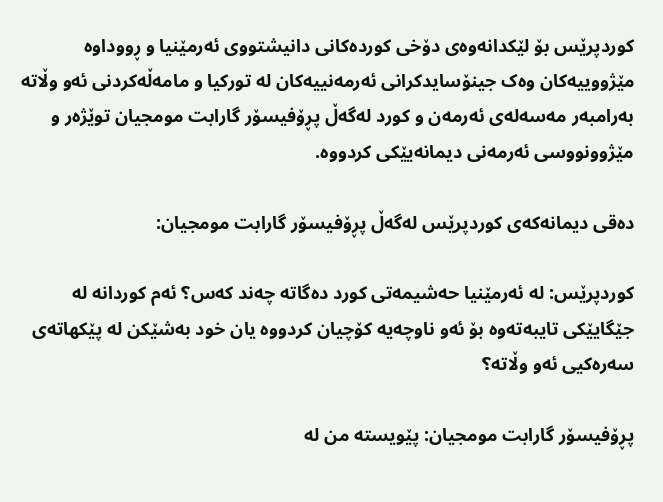کوردپرێس بۆ لێکدانەوەی دۆخی کوردەکانی دانیشتووی ئەرمێنیا و ڕووداوە مێژووییەکان وەک جینۆسایدکرانی ئەرمەنییەکان لە تورکیا و مامەڵەکردنی ئەو وڵاتە بەرامبەر مەسەلەی ئەرمەن و کورد لەگەڵ پڕۆفیسۆر گارابت مومجیان توێژەر و مێژوونووسی ئەرمەنی دیمانەیێکی کردووە.

دەقی دیمانەکەی کوردپرێس لەگەڵ پڕۆفیسۆر گارابت مومجیان:

کوردپرێس: لە ئەرمێنیا حەشیمەتی کورد دەگاتە چەند کەس؟ ئەم کوردانە لە جێگایێکی تایبەتەوە بۆ ئەو ناوچەیە کۆچیان کردووە یان خود بەشێکن لە پێکهاتەی سەرەکیی ئەو وڵاتە؟

پڕۆفیسۆر گارابت مومجیان: پێویستە من لە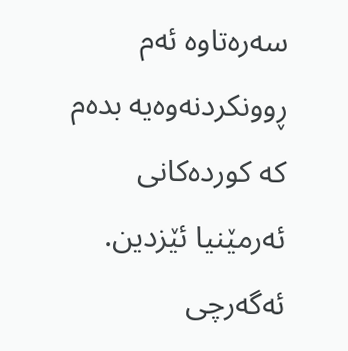سەرەتاوە ئەم ڕوونکردنەوەیە بدەم کە کوردەکانی ئەرمێنیا ئێزدین. ئەگەرچی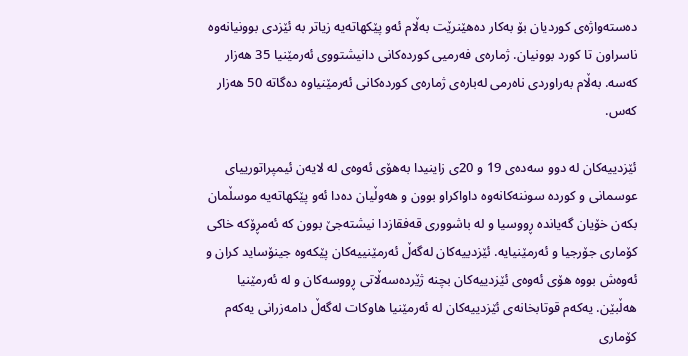دەستەواژەی کوردیان بۆ بەکار دەهێنرێت بەڵام ئەو پێکهاتەیە زیاتر بە ئێزدی بوونیانەوە ناسراون تا کورد بوونیان. ژمارەی فەرمیی کوردەکانی دانیشتووی ئەرمێنیا 35 هەزار کەسە. بەڵام بەراوردی ناەرمی لەبارەی ژمارەی کوردەکانی ئەرمێنیاوە دەگاتە 50 هەزار کەس.

ئێزدییەکان لە دوو سەدەی 19 و 20ی زاینیدا بەهۆی ئەوەی لە لایەن ئیمپراتورییای عوسمانی و کوردە سوننەکانەوە داواکراو بوون و هەوڵیان دەدا ئەو پێکهاتەیە موسڵمان بکەن خۆیان گەیاندە ڕووسیا و لە باشووری قەفقازدا نیشتەجێ بوون کە ئەمڕۆکە خاکی کۆماری جۆرجیا و ئەرمێنیایە. ئێزدییەکان لەگەڵ ئەرمێنییەکان پێکەوە جینۆساید کران و ئەوەش بووە هۆی ئەوەی ئێزدییەکان بچنە ژێردەسەڵاتی ڕووسەکان و لە ئەرمێنیا هەڵبێن. یەکەم قوتابخانەی ئێزدییەکان لە ئەرمێنیا هاوکات لەگەڵ دامەزرانی یەکەم کۆماری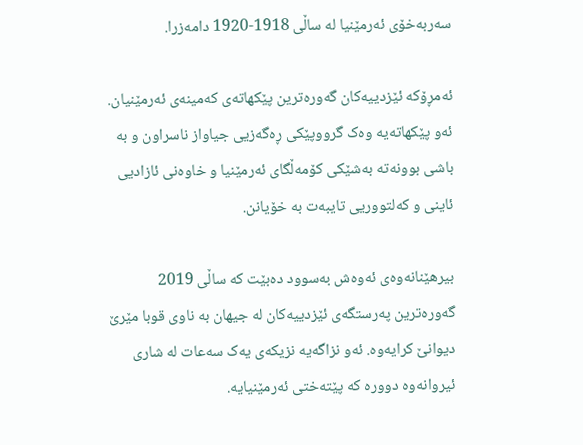سەربەخۆی ئەرمێنیا لە ساڵی 1918-1920 دامەزرا.

ئەمڕۆکە ئێزدییەکان گەورەترین پێکهاتەی کەمینەی ئەرمێنیان. ئەو پێکهاتەیە وەک گرووپێکی ڕەگەزیی جیاواز ناسراون و بە باشی بوونەتە بەشێکی کۆمەڵگای ئەرمێنیا و خاوەنی ئازادیی ئاینی و کەلتووریی تایبەت بە خۆیانن.

بیرهێنانەوەی ئەوەش بەسوود دەبێت کە ساڵی 2019 گەورەترین پەرستگەی ئێزدییەکان لە جیهان بە ناوی قوبا مێرێ دیوانێ کرایەوە. ئەو نزاگەیە نزیکەی یەک سەعات لە شاری ئیروانەوە دوورە کە پێتەختی ئەرمێنیایە.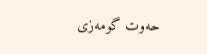حەوت گومەزی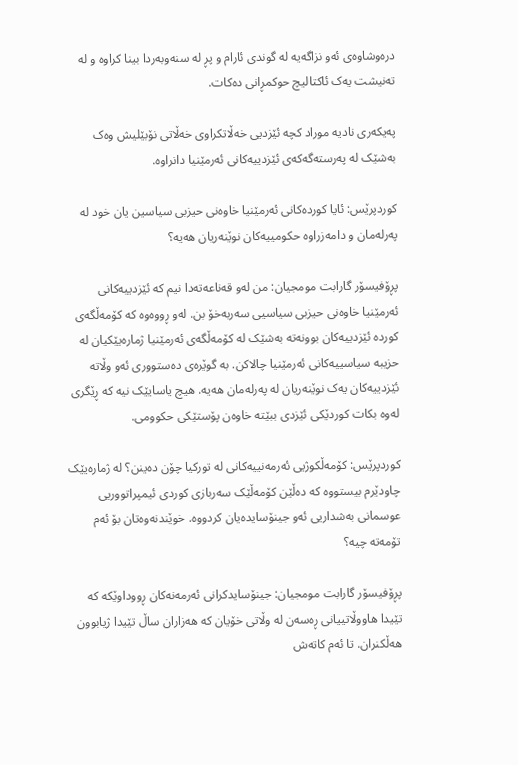درەوشاوەی ئەو نزاگەیە لە گوندی ئارام و پڕ لە سنەوبەردا بینا کراوە و لە تەنیشت یەک ئاکتالیچ حوکمڕانی دەکات.

پەیکەری نادیە موراد کچە ئێزدیی خەڵاتکراوی خەڵاتی نۆبێلیش وەک بەشێک لە پەرستەگەکەی ئێزدییەکانی ئەرمێنیا دانراوە.

کوردپرێس: ئایا کوردەکانی ئەرمێنیا خاوەنی حیزبی سیاسین یان خود لە پەرلەمان و دامەزراوە حکومییەکان نوێنەریان هەیە؟

پڕۆفیسۆر گارابت مومجیان: من لەو قەناعەتەدا نیم کە ئێزدییەکانی ئەرمێنیا خاوەنی حیزبی سیاسیی سەربەخۆ بن. لەو ڕووەوە کە کۆمەڵگەی کوردە ئێزدییەکان بوونەتە بەشێک لە کۆمەڵگەی ئەرمێنیا ژمارەیێکیان لە حزیبە سیاسییەکانی ئەرمێنیا چالاکن. بە گوێرەی دەستووری ئەو وڵاتە ئێزدییەکان یەک نوێنەریان لە پەرلەمان هەیە. هیچ یاسایێک نیە کە ڕێگری لەوە بکات کوردێکی ئێزدی ببێتە خاوەن پۆستێکی حکوومی.

کوردپرێس: کۆمەڵکوژیی ئەرمەنییەکانی لە تورکیا چۆن دەینن؟ لە ژمارەیێک چاودێرم بیستووە کە دەڵێن کۆمەڵێک سەربازی کوردی ئیمپراتووریی عوسمانی بەشداریی ئەو جینۆسایدەیان کردووە. خوێندنەوەتان بۆ ئەم تۆمەتە چیە؟

پڕۆفیسۆر گارابت مومجیان: جینۆسایدکرانی ئەرمەنەکان ڕووداوێکە کە تێیدا هاووڵاتییانی ڕەسەن لە وڵاتی خۆیان کە هەزاران ساڵ تێیدا ژیابوون هەڵکنران. تا ئەم کاتەش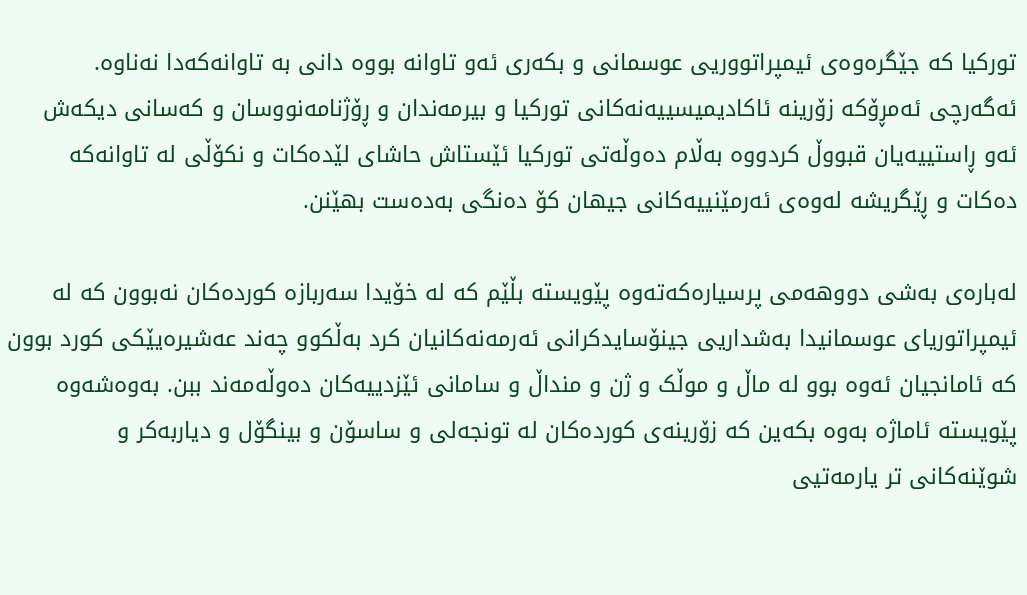تورکیا کە جێگرەوەی ئیمپراتووریی عوسمانی و بکەری ئەو تاوانە بووە دانی بە تاوانەکەدا نەناوە. ئەگەرچی ئەمڕۆکە زۆرینە ئاکادیمیسییەنەکانی تورکیا و بیرمەندان و ڕۆژنامەنووسان و کەسانی دیکەش ئەو ڕاستییەیان قبووڵ کردووە بەڵام دەوڵەتی تورکیا ئێستاش حاشای لێدەکات و نکۆڵی لە تاوانەکە دەکات و ڕێگریشە لەوەی ئەرمێنییەکانی جیهان کۆ دەنگی بەدەست بهێنن.

لەبارەی بەشی دووهەمی پرسیارەکەتەوە پێویستە بڵێم کە لە خۆیدا سەربازە کوردەکان نەبوون کە لە ئیمپراتوریای عوسمانیدا بەشداریی جینۆسایدکرانی ئەرمەنەکانیان کرد بەڵکوو چەند عەشیرەیێکی کورد بوون کە ئامانجیان ئەوە بوو لە ماڵ و موڵک و ژن و منداڵ و سامانی ئێزدییەکان دەوڵەمەند ببن. بەوەشەوە پێویستە ئاماژە بەوە بکەین کە زۆرینەی کوردەکان لە تونجەلی و ساسۆن و بینگۆل و دیاربەکر و شوێنەکانی تر یارمەتیی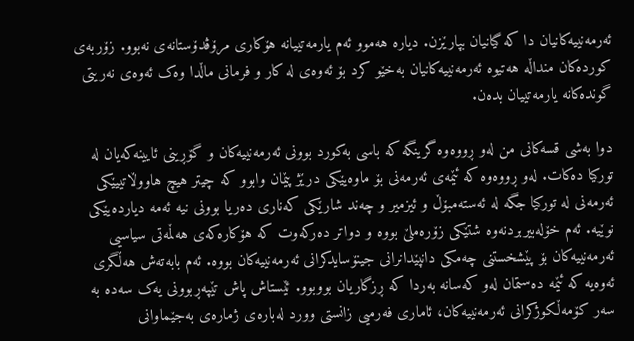ئەرمەنییەکانیان دا کە گیانیان بپارێزن. دیارە هەموو ئەم یارمەتییانە هۆکاری مرۆڤدۆستانەی نەبوو. زۆربەی کوردەکان منداڵە هەتیوە ئەرمەنییەکانیان بەخێو کرد بۆ ئەوەی لە کار و فرمانی ماڵدا وەک ئەوەی نەریتی گوندەکانە یارمەتییان بدەن.

دوا بەشی قسەکانی من لەو ڕووەوە گرینگە کە باسی بەکورد بوونی ئەرمەنییەکان و گۆڕینی ئایینەکەیان لە تورکیا دەکات. لەو ڕووەوە کە ئێمەی ئەرمەنی بۆ ماوەیێکی درێژ پێمان وابوو کە چیتر هیچ هاووڵاتییێکی ئەرمەنی لە تورکیا جگە لە ئەستەمبۆڵ و ئیزمیر و چەند شارێکی کەناری دەریا بوونی نیە ئەمە دیاردەیێکی نوێیە. ئەم خۆلەبیربردنەوە شتێکی زۆرەملێ بووە و دواتر دەرکەوت کە هۆکارەکەی هەڵمەتی سیاسیی ئەرمەنییەکان بۆ پێشخستنی چەمکی دانپێدانرانی جینۆسایدکرانی ئەرمەنییەکان بووە. ئەم بابەتەش هەڵگری ئەوەیە کە ئێمە دەستمان لەو کەسانە بەردا کە ڕزگاریان بووبوو. ئێستاش پاش تێپەڕبوونی یەک سەدە بە سەر کۆمەڵکوژکرانی ئەرمەنییەکان، ئاماری فەرمیی زانستی وورد لەبارەی ژمارەی بەجێماوانی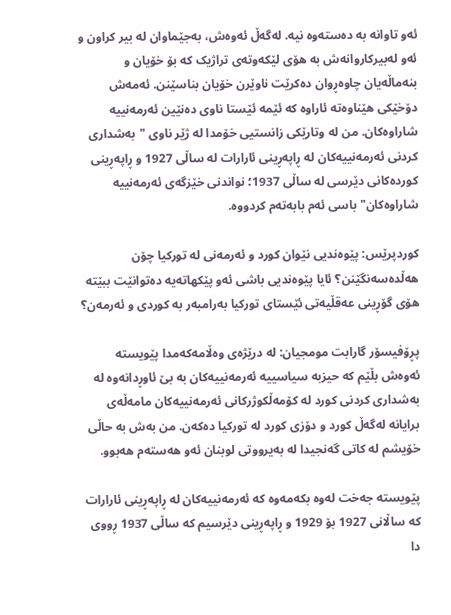ئەو تاوانە بە دەستەوە نیە. لەگەڵ ئەوەش، بەجێماوان لە بیر کراون و ئەو لەبیرکاروانەش بە هۆی لێکەوتەی تراژیک کە بۆ خۆیان و بنەماڵەیان چاوەڕوان دەکرێت ناوێرن خۆیان بناسێنن. ئەمەش دۆخێکی هێناوەتە ئاراوە کە ئێمە ئێستا ناوی دەنێین ئەرمەنییە شاراوەکان. من لە وتارێکی زانستیی خۆمدا لە ژێر ناوی "بەشداری کردنی ئەرمەنییەکان لە ڕاپەڕینی ئارارات لە ساڵی 1927 و ڕاپەڕینی کوردەکانی دێرسی لە ساڵی 1937؛ نواندنی خێزگەی ئەرمەنییە شاراوەکان" باسی ئەم بابەتەم کردووە.

کوردپرێس: پێوەندیی نێوان کورد و ئەرمەنی لە تورکیا چۆن هەڵدەسەنگێنن؟ ئایا پێوەندیی باشی ئەو پێکهاتەیە دەتوانێت ببێتە هۆی گۆڕینی عەقڵیەتی ئێستای تورکیا بەرامبەر بە کوردی و ئەرمەن؟

پڕۆفیسۆر گارابت مومجیان: لە درێژەی وەڵامەکەمدا پێویستە ئەوەش بڵێم کە حیزبە سیاسییە ئەرمەنییەکان بە بێ ئاوڕدانەوە لە بەشداری کردنی کورد لە کۆمەڵکوژرکانی ئەرمەنییەکان مامەڵەی برایانە لەگەڵ کورد و دۆزی کورد لە تورکیا دەکەن. من بەش بە حاڵی خۆیشم لە کاتی گەنجیدا لە بەیرووتی لوبنان ئەو هەستەم هەبوو.

پێویستە جەخت لەوە بکەمەوە کە ئەرمەنییەکان لە ڕاپەڕینی ئارارات کە ساڵانی 1927 بۆ 1929 و ڕاپەڕینی دێرسیم کە ساڵی 1937 ڕووی دا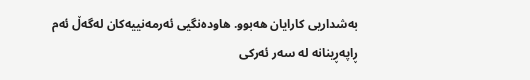بەشداریی کارایان هەبوو. هاودەنگیی ئەرمەنییەکان لەگەڵ ئەم ڕاپەڕینانە لە سەر ئەرکی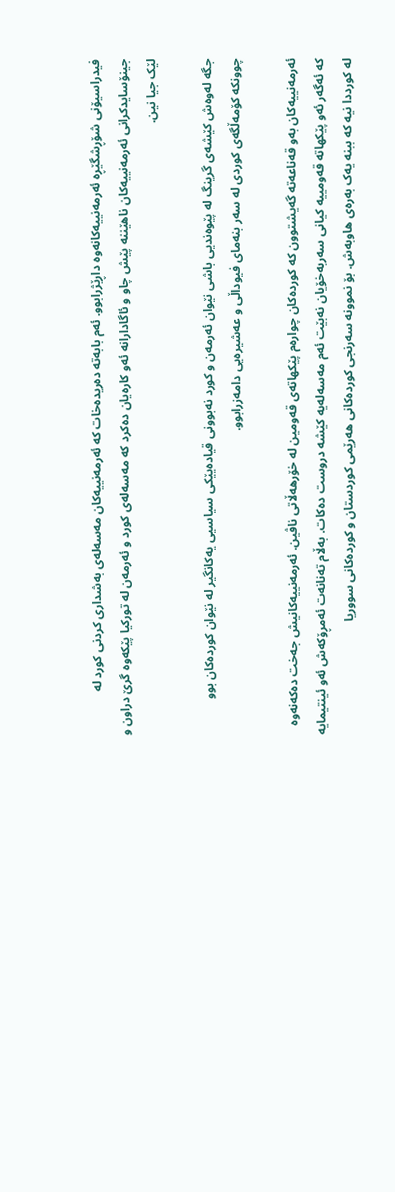فیدراسیۆنی شۆڕشگێڕە ئەرمەنییەکانەوە داڕێژرابوو. ئەم بابەتە دەریدەخات کە ئەرمەنییەکان مەسەلەی بەشداری کردنی کورد لە جینۆسایدکرانی ئەرمەنییەکان ناهێننە پێش چاو و ئاگادارانە ئەو کارەیان دەکرد کە مەسەلەی کورد و ئەرمەن لە تورکیا پێکەوە گرێ دراون و لێک جیا نین.

جگە لەوەش کێشەی گرینگ لە پێوەندیی باشی نێوان ئەرمەن و کورد نەبوونی قیادەیێکی سیاسیی یەکانگیر لە نێوان کوردەکان بوو چوونکە کۆمەڵگەی کوردی لە سەر بنەمای فیوداڵی و عەشیرەیی دامەزرابوو.

ئەرمەنییەکان بەو قەناعەتە گەیشتوون کە کوردەکان چوارەم پێکهاتەی قەومین لە خۆرهەڵاتی ناڤین. ئەرمەنییەکانیش جەخت دەکەنەوە کە ئەگەر ئەو پێکهاتە قەومییە کیانی سەربەخۆیان نەبێت ئەم مەسەلەیە کێشە دروست دەکات. بەڵام تەنانەت ئەمڕۆکەش ئەو ئینتیمایە لە کورددا نیە کە ببنە یەک بەرەی هاوبەش. بۆ نموونە سەرنجی کوردەکانی هەرێمی کوردستان و کوردەکانی سووریا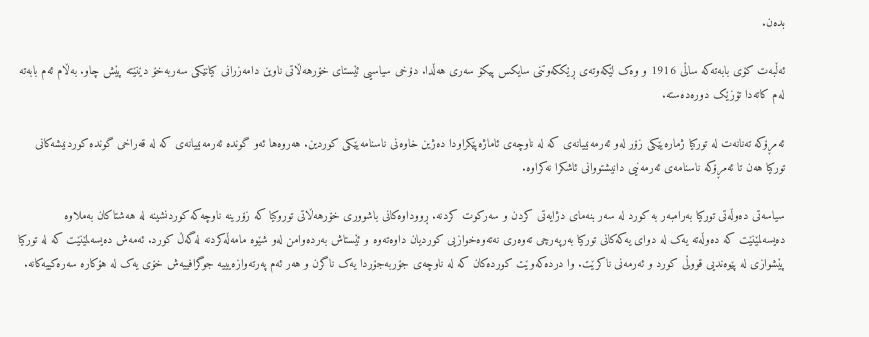بدەن.

ئەڵبەت کۆی بابەتەکە ساڵی 1916 و وەک لێکەوتەی ڕێککەوتنی سایکس پیکۆ سەری هەڵدا. دۆخی سیاسیی ئێستای خۆرهەڵاتی ناوین دامەزرانی کیانێکی سەربەخۆ دێنێتە پێش چاو. بەڵام ئەم بابەتە لەم کاتەدا تۆزێک دورەدەستە.

ئەمڕۆکە تەنانەت لە تورکیا ژمارەیێکی زۆر لەو ئەرمەنییانەی کە لە ناوچەی ئاماژەپێکراودا دەژین خاوەنی ناسنامەیێکی کوردین. هەروەها ئەو گوندە ئەرمەنییانەی کە لە قەراخی گوندە کوردنیشەکانی تورکیا هەن تا ئەمڕۆکە ناسنامەی ئەرمەنیی دانیشتووانی ئاشکرا نەکراوە.

سیاسەتی دەوڵەتی تورکیا بەرامبەر بە کورد لە سەر بنەمای دژایەتی کردن و سەرکوت کردنە. ڕووداوەکانی باشووری خۆرهەڵاتی توروکیا کە زۆرینە ناوچەکە کوردنشینە لە هەشتاکان بەملاوە دەیسەلمێنێت کە دەوڵەتە یەک لە دوای یەکەکانی تورکیا بەرپەرچی تەوەری نەتەوەخوازیی کوردیان داوەتەوە و ئێستاش بەردەوامن لەو شێوە مامەڵەکردنە لەگەڵ کورد. ئەمەش دەیسەلمێنێت کە لە تورکیا پێشوازی لە پێوەندیی قووڵی کورد و ئەرمەنی ناکرێت. وا دردەکەوێت کوردەکان کە لە ناوچەی جۆربەجۆردا یەک ناگرن و هەر ئەم پەرتەوازەیییە جوگرافییەش خۆی یەک لە هۆکارە سەرەکییەکانە.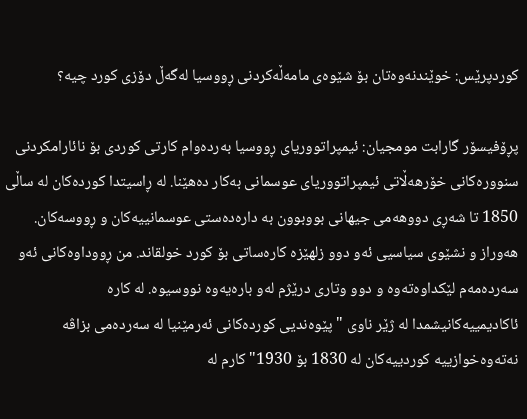کوردپرێس: خوێندنەوەتان بۆ شێوەی مامەڵەکردنی ڕووسیا لەگەڵ دۆزی کورد چیە؟

پڕۆفیسۆر گارابت مومجیان: ئیمپراتووریای ڕووسیا بەردەوام کارتی کوردی بۆ نائارامکردنی سنوورەکانی خۆرهەڵاتی ئیمپراتووریای عوسمانی بەکار دەهێنا. لە ڕاسیتدا کوردەکان لە ساڵی 1850 تا شەڕی دووهەمی جیهانی بووبوون بە دارەدەستی عوسمانییەکان و ڕووسەکان. هەوراز و نشێوی سیاسیی ئەو دوو زلهێزە کارەساتی بۆ کورد خولقاند. من ڕووداوەکانی ئەو سەردەمەم لێکداوەتەوە و دوو وتاری درێژم لەو بارەیەوە نووسیوە. لە کارە ئاکادیمییەکانیشمدا لە ژێر ناوی " پێوەندیی کوردەکانی ئەرمێنیا لە سەردەمی بزاڤە نەتەوەخوازییە کوردییەکان لە 1830 بۆ 1930" کارم لە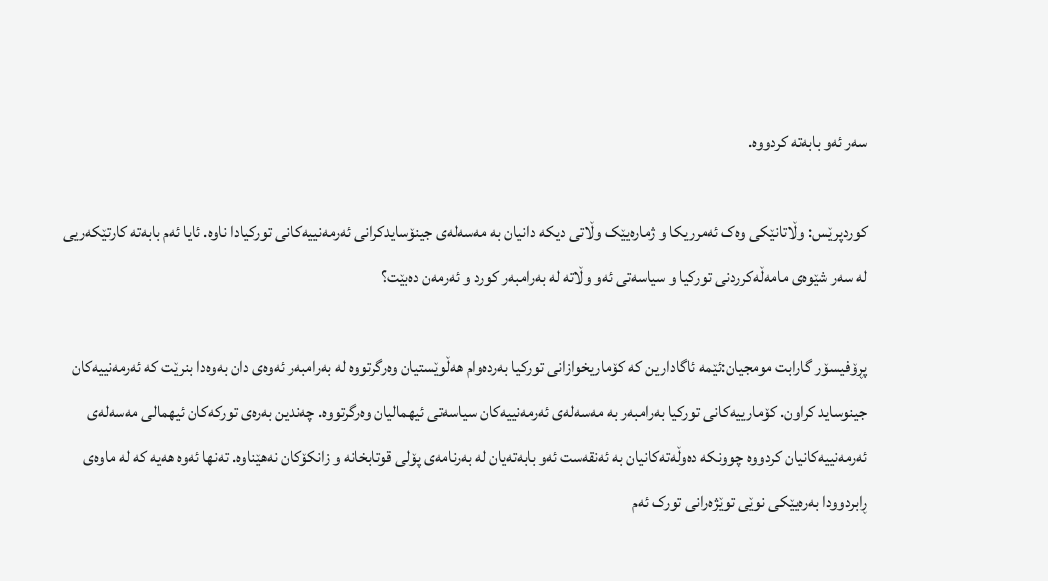سەر ئەو بابەتە کردووە.

کوردپرێس: وڵاتانێکی وەک ئەمرریکا و ژمارەیێک وڵاتی دیکە دانیان بە مەسەلەی جینۆسایدکرانی ئەرمەنییەکانی تورکیادا ناوە. ئایا ئەم بابەتە کارتێکەریی لە سەر شێوەی مامەڵەکرردنی تورکیا و سیاسەتی ئەو وڵاتە لە بەرامبەر کورد و ئەرمەن دەبێت؟

پڕۆفیسۆر گارابت مومجیان:ئێمە ئاگادارین کە کۆماریخوازانی تورکیا بەردەوام هەڵوێستیان وەرگرتووە لە بەرامبەر ئەوەی دان بەوەدا بنرێت کە ئەرمەنییەکان جینوساید کراون. کۆمارییەکانی تورکیا بەرامبەر بە مەسەلەی ئەرمەنییەکان سیاسەتی ئیهمالیان وەرگرتووە. چەندین بەرەی تورکەکان ئیهمالی مەسەلەی ئەرمەنییەکانیان کردووە چوونکە دەوڵەتەکانیان بە ئەنقەست ئەو بابەتەیان لە بەرنامەی پۆلی قوتابخانە و زانکۆکان نەهێناوە. تەنها ئەوە هەیە کە لە ماوەی ڕابردوودا بەرەیێکی نوێی توێژەرانی تورک ئەم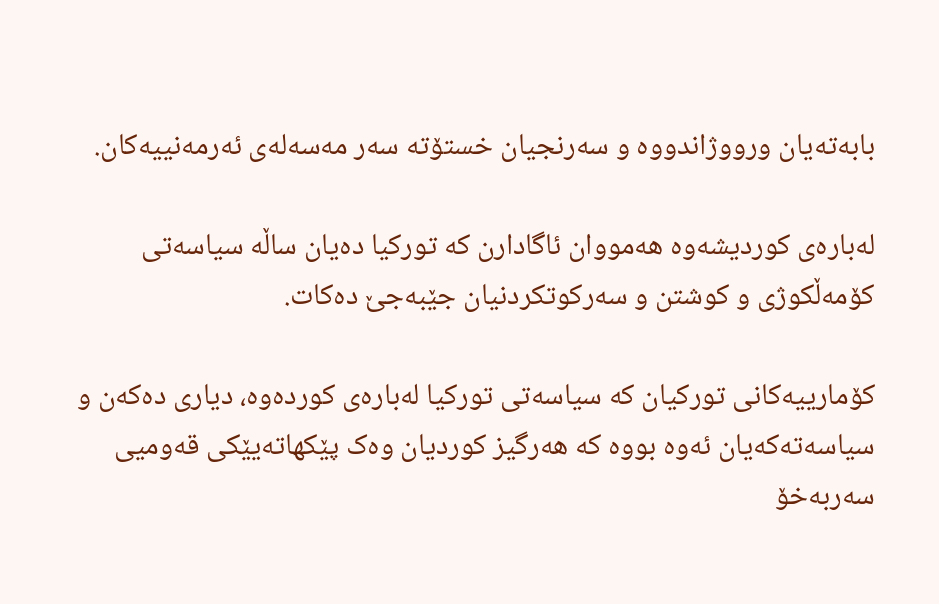بابەتەیان ورووژاندووە و سەرنجیان خستۆتە سەر مەسەلەی ئەرمەنییەکان.

لەبارەی کوردیشەوە هەمووان ئاگادارن کە تورکیا دەیان ساڵە سیاسەتی کۆمەڵکوژی و کوشتن و سەرکوتکردنیان جێبەجێ دەکات.

کۆمارییەکانی تورکیان کە سیاسەتی تورکیا لەبارەی کوردەوە، دیاری دەکەن و سیاسەتەکەیان ئەوە بووە کە هەرگیز کوردیان وەک پێکهاتەیێکی قەومیی سەربەخۆ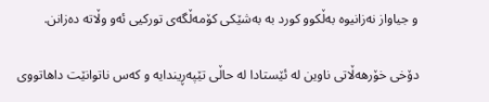و جیاواز نەزانیوە بەڵکوو کورد بە بەشێکی کۆمەڵگەی تورکیی ئەو وڵاتە دەزانن.

دۆخی خۆرهەڵاتی ناوین لە ئێستادا لە حاڵی تێپەڕیندایە و کەس ناتوانێت داهاتووی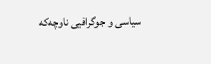سیاسی و جوگرافیی ناوچەکە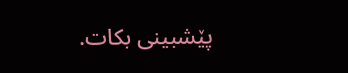پێشبینی بکات.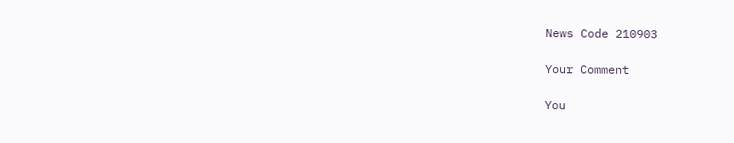News Code 210903

Your Comment

You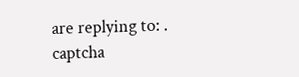are replying to: .
captcha